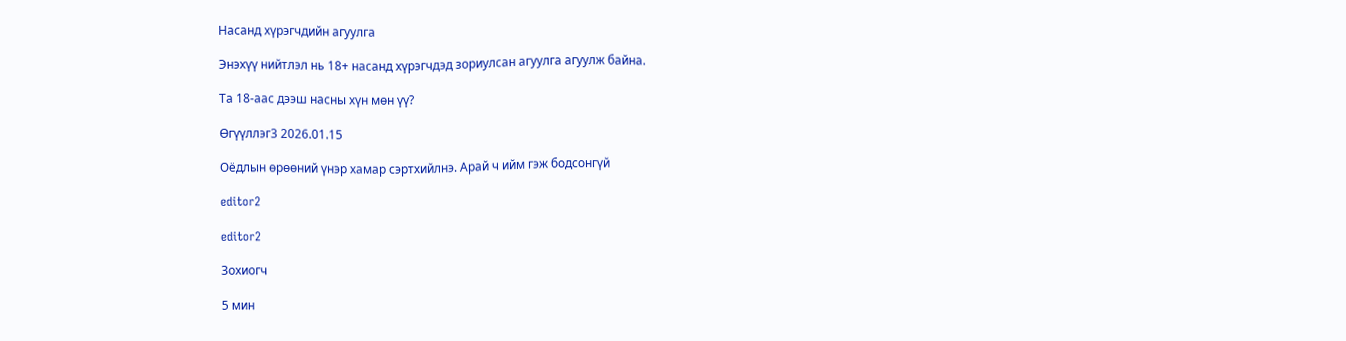Насанд хүрэгчдийн агуулга

Энэхүү нийтлэл нь 18+ насанд хүрэгчдэд зориулсан агуулга агуулж байна.

Та 18-аас дээш насны хүн мөн үү?

Өгүүллэг3 2026.01.15

Оёдлын өрөөний үнэр хамар сэртхийлнэ. Арай ч ийм гэж бодсонгүй

editor2

editor2

Зохиогч

5 мин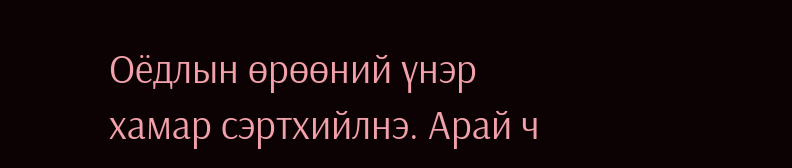Оёдлын өрөөний үнэр хамар сэртхийлнэ. Арай ч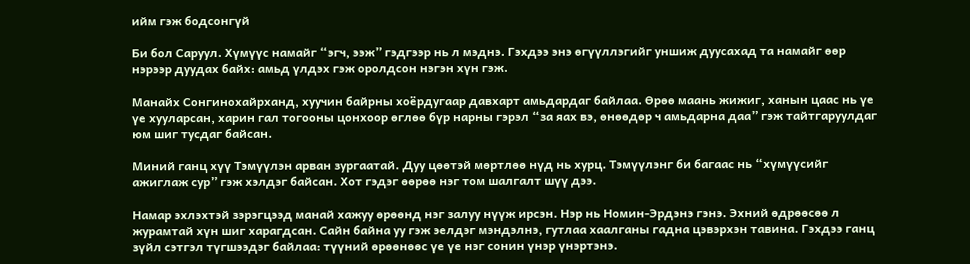ийм гэж бодсонгүй

Би бол Саруул. Хүмүүс намайг “эгч, ээж” гэдгээр нь л мэднэ. Гэхдээ энэ өгүүллэгийг уншиж дуусахад та намайг өөр нэрээр дуудах байх: амьд үлдэх гэж оролдсон нэгэн хүн гэж.

Манайх Сонгинохайрханд, хуучин байрны хоёрдугаар давхарт амьдардаг байлаа. Өрөө маань жижиг, ханын цаас нь үе үе хууларсан, харин гал тогооны цонхоор өглөө бүр нарны гэрэл “за яах вэ, өнөөдөр ч амьдарна даа” гэж тайтгаруулдаг юм шиг тусдаг байсан.

Миний ганц хүү Тэмүүлэн арван зургаатай. Дуу цөөтэй мөртлөө нүд нь хурц. Тэмүүлэнг би багаас нь “хүмүүсийг ажиглаж сур” гэж хэлдэг байсан. Хот гэдэг өөрөө нэг том шалгалт шүү дээ.

Намар эхлэхтэй зэрэгцээд манай хажуу өрөөнд нэг залуу нүүж ирсэн. Нэр нь Номин-Эрдэнэ гэнэ. Эхний өдрөөсөө л журамтай хүн шиг харагдсан. Сайн байна уу гэж эелдэг мэндэлнэ, гутлаа хаалганы гадна цэвэрхэн тавина. Гэхдээ ганц зүйл сэтгэл түгшээдэг байлаа: түүний өрөөнөөс үе үе нэг сонин үнэр үнэртэнэ.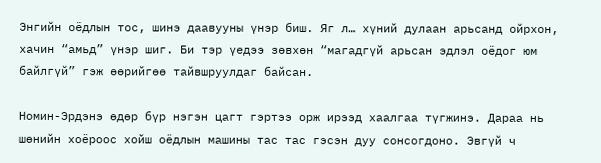Энгийн оёдлын тос, шинэ даавууны үнэр биш. Яг л… хүний дулаан арьсанд ойрхон, хачин “амьд” үнэр шиг. Би тэр үедээ зөвхөн “магадгүй арьсан эдлэл оёдог юм байлгүй” гэж өөрийгөө тайвшруулдаг байсан.

Номин-Эрдэнэ өдөр бүр нэгэн цагт гэртээ орж ирээд хаалгаа түгжинэ. Дараа нь шөнийн хоёроос хойш оёдлын машины тас тас гэсэн дуу сонсогдоно. Эвгүй ч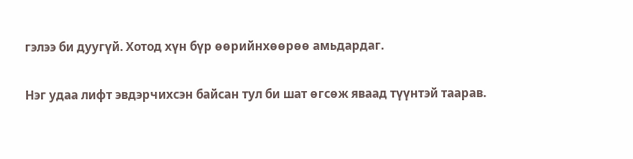гэлээ би дуугүй. Хотод хүн бүр өөрийнхөөрөө амьдардаг.

Нэг удаа лифт эвдэрчихсэн байсан тул би шат өгсөж яваад түүнтэй таарав.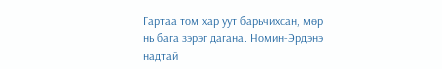Гартаа том хар уут барьчихсан, мөр нь бага зэрэг дагана. Номин-Эрдэнэ надтай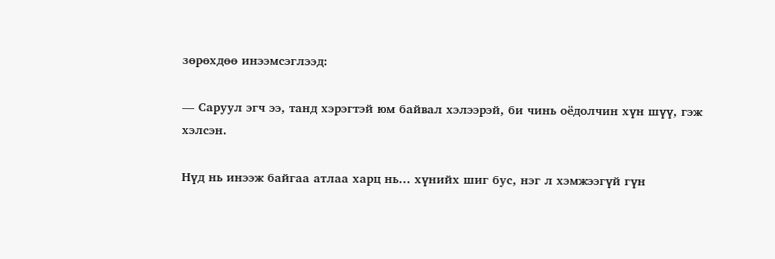зөрөхдөө инээмсэглээд:

— Саруул эгч ээ, танд хэрэгтэй юм байвал хэлээрэй, би чинь оёдолчин хүн шүү, гэж хэлсэн.

Нүд нь инээж байгаа атлаа харц нь… хүнийх шиг бус, нэг л хэмжээгүй гүн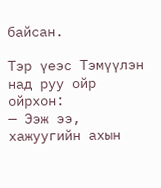байсан.

Тэр үеэс Тэмүүлэн над руу ойр ойрхон:
— Ээж ээ, хажуугийн ахын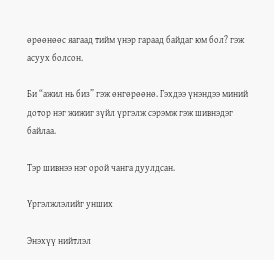өрөөнөөс яагаад тийм үнэр гараад байдаг юм бол? гэж асуух болсон.

Би “ажил нь биз” гэж өнгөрөөнө. Гэхдээ үнэндээ миний дотор нэг жижиг зүйл үргэлж сэрэмж гэж шивнэдэг байлаа.

Тэр шивнээ нэг орой чанга дуулдсан.

Үргэлжлэлийг унших

Энэхүү нийтлэл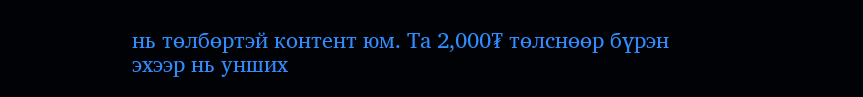нь төлбөртэй контент юм. Та 2,000₮ төлснөөр бүрэн эхээр нь унших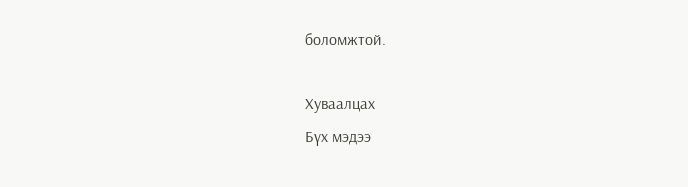боломжтой.

Хуваалцах
Бүх мэдээ